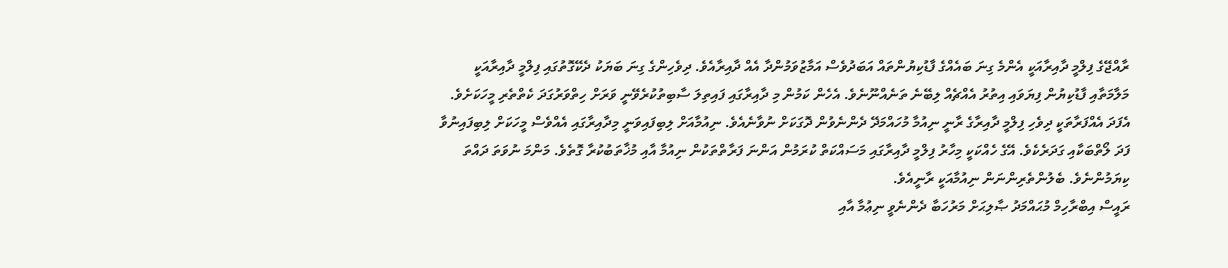ރާއްޖޭގެ ފިލްމީ ދާއިރާއަކީ އެންމެ ގިނަ ބައެއްގެ ފާޑުކިޔުންތައް އަބަދުވެސް އަމާޒުވަމުންދާ އެއް ދާއިރާއެވެ. ދިވެހިންގެ ގިނަ ބަޔަކު ދެކޭގޮތުގައި ފިލްމީ ދާއިރާއަކީ މަލާމަތާއި ފާޑުކިޔުން ފިޔަވައި އިތުރު އެއްޗެއް ލިބޭނެ ތަނެއްނޫނެވެ. އެހެން ކަމުން މި ދާއިރާގައި ފައިތިލަ ސާބިތުކުރެވޭނީ ވަރަށް ހިތްވަރުގަދަ ކެތްތެރި މީހަކަށެވެ.
އެފަދަ އެއްފަރާތަކީ ދިވެހި ފިލްމީ ދާއިރާގެ ރާނީ ނިއުމާ މުހައްމަދޭ ދެންނެވުން ދޮގަކަށް ނުވާނެއެވެ. ނިއުމާއަށް ލިބިފައިވަނީ މިދާއިރާގައި އެއްވެސް މީހަކަށް ލިބިފައިނުވާ ފަދަ ލޯތްބަކާއި ގަދަރެކެވެ. އޭގެ ހެއްކަކީ މިހާރު ފިލްމީ ދާއިރާގައި މަސައްކަތް ކުރަމުން އަންނަ ފަރާތްތަކުން ނިއުމާ އާއި މުޚާތަބުކުރާ ގޮތެވެ. މަންމަ ނުވަތަ ދައްތަ ކިޔަމުންނެވެ. ބެލުންތެރިންނަން ނިއުމާއަކީ ރާނީއެވެ.
ރައީސް އިބްރާހިމް މުޙައްމަދު ޞާލިޙަށް މަރުހަބާ ދެންނެވީ ނިޢުމާ އާއި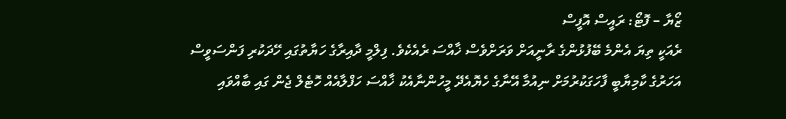ޒޯޔާ – ފޮޓޯ: ރައީސް އޮފީސް
ރެއަކީ ތިޔަ އެންމެ ބޭފުޅުންގެ ރާނީއަށް ވަރަށްވެސް ޚާއްސަ ރެއެކެވެ. ފިލްމީ ދާއިރާގެ ހަޔާތުގައި ހޭދަކުރި ފަންސަވީސް އަހަރުގެ ކާމިޔާބީ ފާހަގަކުރުމަށް ނިއުމާ އޭނާގެ ހެޔޮއެދޭ މީހުންނާއެކު ޚާއްސަ ހަފްލާއެއް ހޮޓެލް ޖެން ގައި ބާއްވައި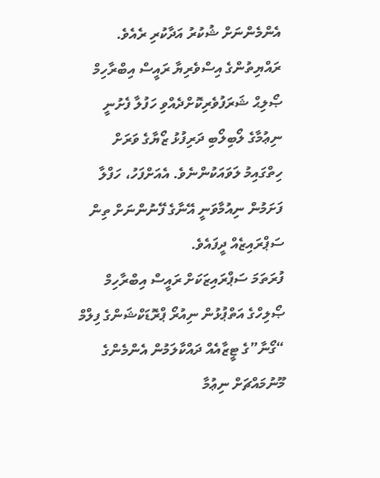އެންމެންނަށް ޝުކުރު އަދާކުރި ރެއެވެ.
ރައްޔިތުންގެ އިސްވެރިޔާ ރައީސް އިބްރާހިމް ޞޯލިޙް ޝަރަފުވެރިކޮށްދެއްވި ހަފުލާ ފެށުނީ ނިޢުމާގެ ލޯބިލޯބި ދަރިފުޅު ޒޯޔާގެ ވަރަށް ހިތްގައިމު ލަވައަކުންނެވެ. އެއަށްފަހު، ހަފްލާ ފަށަމުން ނިއުމާވަނީ އޭނާގެ ފޭނުންނަށް ތިން ސަޕްރައިޒެއް ދީފައެވެ.
ފުރަތަމަ ސަޕްރައިޒަކަށް ރައީސް އިބްރާހިމް ޞޯލިހްގެ އަތްޕުޅުން ނިއުރޯ ޕްރޮޑަކްޝަންގެ ފިލްމް “ގޯނާ”ގެ ޓީޒާއެއް ދައްކާލަމުން އެންމެންގެ މޫނުމައްޗަށް ނިޢުމާ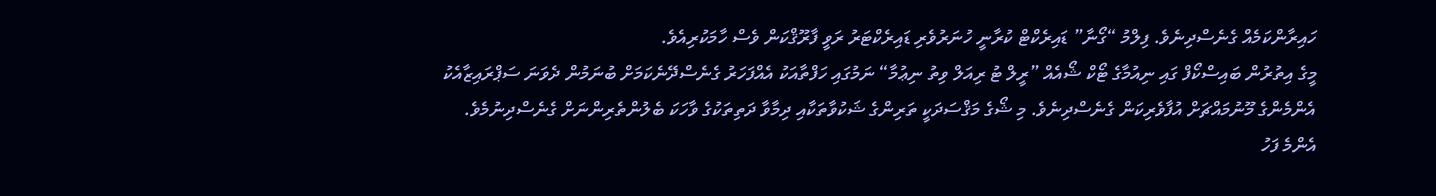ހައިރާންކަމެއް ގެނެސްދިނެވެ. ފިލްމު “ގޯނާ” ޑައިރެކްޓް ކުރާނީ ހުނަރުވެރި ޑައިރެކްޓަރު ރަވީ ފާރޫޤްކަން ވެސް ހާމަކުރިއެވެ.
މީގެ އިތުރުން ބައިސްކޯފް ގައި ނިއުމާގެ ޓޯކް ޝޯއެއް ”ރީލް ޓު ރިއަލް ވިތު ނިޢުމާ“ ނަމުގައި ހަފްތާއަކު އެއްފަހަރު ގެނެސްދޭނެކަމަށް ބުނަމުން ދެވަނަ ސަޕްރައިޒާއެކު އެންމެންގެ މޫނުމައްޗަށް އުފާވެރިކަން ގެނެސްދިނެވެ. މި ޝޯގެ މަޤްސަދަކީ ތަރިންގެ ޝަކުވާތަކާއި ދިމާވާ ދަތިތަކުގެ ވާހަކަ ބެލުންތެރިންނަށް ގެނެސްދިނުމެވެ.
އެންމެ ފަހު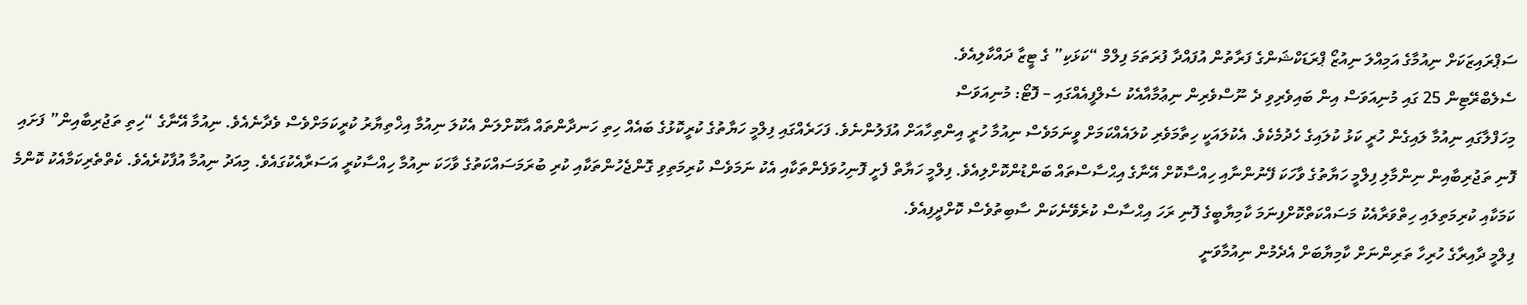ސަޕްރައިޒަކަށް ނިއުމާގެ އަމިއްލަ ނިއުޒޯ ޕްރަޑަކްޝަންގެ ފަރާތުން އުފައްދާ ފުރަތަމަ ފިލްމް “ކަޅަކި” ގެ ޓީޒާ ދައްކާލިއެވެ.
ސެލެބްރޭޓިން 25 ގައި މުނިއަވަސް އިން ބައިވެރިވި ދެ ނޫސްވެރިން ނިޢުމާއާއެކު ސެލްފީއެއްގައި – ފޮޓޯ: މުނިއަވަސް
މިހަފްލާގައި ނިއުމާ ލައިގެން ހުރީ ކަޅު ކުލައިގެ ހެދުމެކެވެ. އެކުލައަކީ ހިތާމަވެރި ކުލައެއްކަމަށް ވީނަމަވެސް ނިއުމާ ހުރީ އިންތިހާއަށް އުފަލުންނެވެ. ފަހަރެއްގައި ފިލްމީ ހަޔާތުގެ ކުރީކޮޅުގެ ބައެއް ހިތި ހަނދާންތައް އާކޮށްލަން އެކުލަ ނިއުމާ އިޚްތިޔާރު ކުރީކަމަށްވެސް ވެދާނެއެވެ. ނިއުމާ އޭނާގެ “ހިތި ތަޖުރިބާއިން” ފަށައި ފޮނި ތަޖުރިބާއިން ނިންމާލި ފިލްމީ ހަޔާތުގެ ވާހަކަ ފޭނުންނާއި ހިއްސާކޮށް އޭނާގެ އިޙްސާސްތައް ބަންޑުންކޮށްލިއެވެ. ފިލްމީ ހަޔާތް ފެށީ ފޮނިހުވަފެންތަކާއި އެކު ނަމަވެސް ކުރިމަތިވި ގޮންޖެހުންތަކާއި ކުރި ބުރަމަސައްކަތުގެ ވާހަކަ ނިއުމާ ހިއްސާކުރީ އަސަރާއެކުގައެވެ. މިއަދު ނިއުމާ އުފާކުރެއެވެ. ކެތްތެރިކަމާއެކު ކޮންމެ ކަމަކާއި ކުރިމަތިލައި ހިތްވަރާއެކު މަސައްކަތްކޮށްފިނަމަ ކާމިޔާބީގެ ފޮނި ރަހަ އިޙްސާސް ކުރެވޭނެކަން ސާބިތުވެސް ކޮށްދީފިއެވެ.
ފިލްމީ ދާއިރާގެ ހުރިހާ ތަރިންނަށް ކާމިޔާބަށް އެދެމުން ނިއުމާވަނީ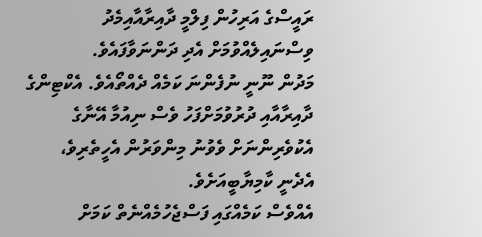ރައީސްގެ އަރިހުން ފިލްމީ ދާއިރާއާއިމެދު ވިސްނައިލެއްވުމަށް އެދި ދަންނަވާފައެވެ.
މަދުން ނޫނީ ނުފެންނަ ކަމެއް ދެއްތޯއެވެ. އެކްޓިންގެ ދާއިރާއާއި ދުރުވުމަށްފަހު ވެސް ނިއުމާ އޭނާގެ އެކުވެރިންނަށް ވެވުނު މިންވަރުން އެހީތެރިވެ، އެދެނީ ކާމިޔާބީއަށެވެ.
އެއްވެސް ކަމެއްގައި ފަސްޖެހުމެއްނެތް ކަމަށް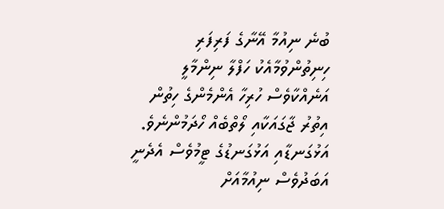ބުނެ ނިއުމާ އޭނާގެ ފަރިފަރި ހިނިތުންވުމާއެކު ހަފްލާ ނިންމާލީ އަނެއްކާވެސް ހުރިހާ އެންމެންގެ ހިތުން އިތުރު ޖާގައަކާއި ލޯތްބެއް ހޯދަމުންނެވެ.
އަޅުގަނޑާއި އަޅުގަނޑުގެ ޓީމުވެސް އެދެނީ އަބަދުވެސް ނިއުމާއަށް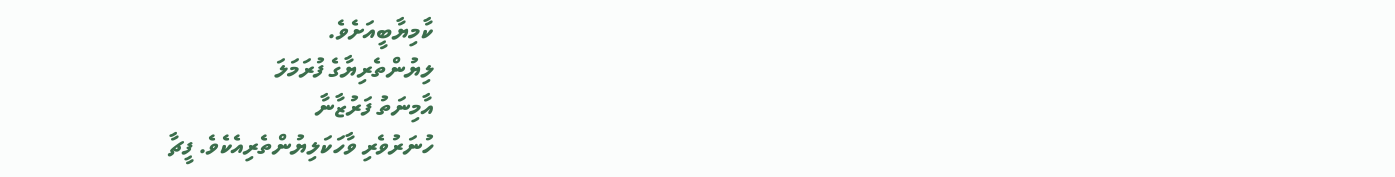ކާމިޔާބީއަށެވެ.
ލިޔުންތެރިޔާގެ ފުރަމަލަ
އާމިނަތު ފަރުޒާނާ
ހުނަރުވެރި ވާހަކަލިޔުންތެރިއެކެވެ. ފީޗާ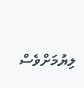ލިޔުމަށްވެސް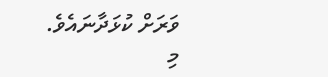ވަރަށް ކުޅަދާނައެވެ.
މި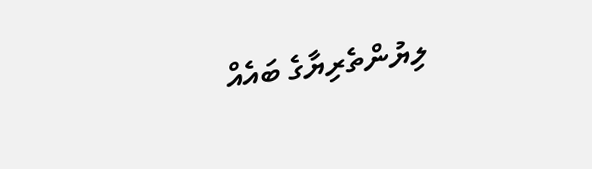ލިޔުންތެރިޔާގެ ބައެއް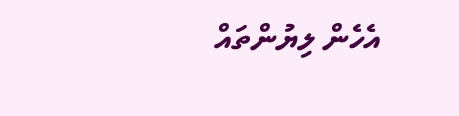އެހެން ލިޔުންތައް